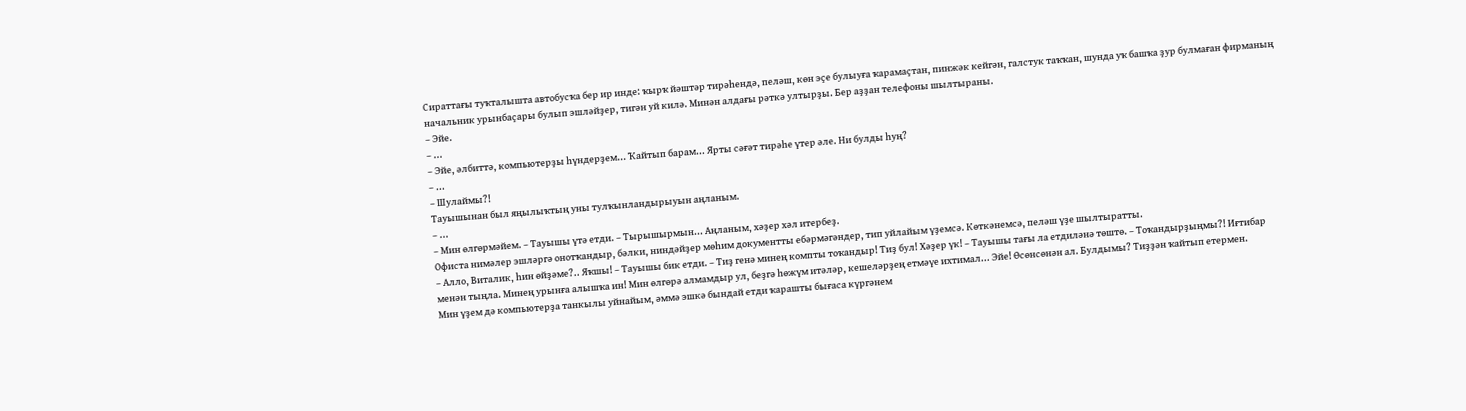Сираттағы туҡталышта автобусҡа бер ир инде: ҡырҡ йәштәр тирәһендә, пеләш, көн эҫе булыуға ҡарамаҫтан, пинжәк кейгән, галстук таҡҡан, шунда уҡ башҡа ҙур булмаған фирманың начальник урынбаҫары булып эшләйҙер, тигән уй килә. Минән алдағы рәткә ултырҙы. Бер аҙҙан телефоны шылтыраны.
– Эйе.
– ...
– Эйе, әлбиттә, компьютерҙы һүндерҙем... Ҡайтып барам... Ярты сәғәт тирәһе үтер әле. Ни булды һуң?
– ...
– Шулаймы?!
Тауышынан был яңылыҡтың уны тулҡынландырыуын аңланым.
– ...
– Мин өлгөрмәйем. – Тауышы үтә етди. – Тырышырмын... Аңланым, хәҙер хәл итербеҙ.
Офиста нимәлер эшләргә онотҡандыр, бәлки, ниндәйҙер мөһим документты ебәрмәгәндер, тип уйлайым үҙемсә. Көткәнемсә, пеләш үҙе шылтыратты.
– Алло, Виталик, һин өйҙәме?.. Яҡшы! – Тауышы бик етди. – Тиҙ генә минең компты тоҡандыр! Тиҙ бул! Хәҙер үк! – Тауышы тағы ла етдиләнә төштө. – Тоҡандырҙыңмы?! Иғтибар менән тыңла. Минең урынға алышҡа ин! Мин өлгөрә алмамдыр ул, беҙгә һөжүм итәләр, кешеләрҙең етмәүе ихтимал... Эйе! Өсөнсөнән ал. Булдымы? Тиҙҙән ҡайтып етермен.
Мин үҙем дә компьютерҙа танкылы уйнайым, әммә эшкә бындай етди ҡарашты бығаса күргәнем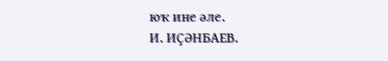юҡ ине әле.
И. ИҪӘНБАЕВ.